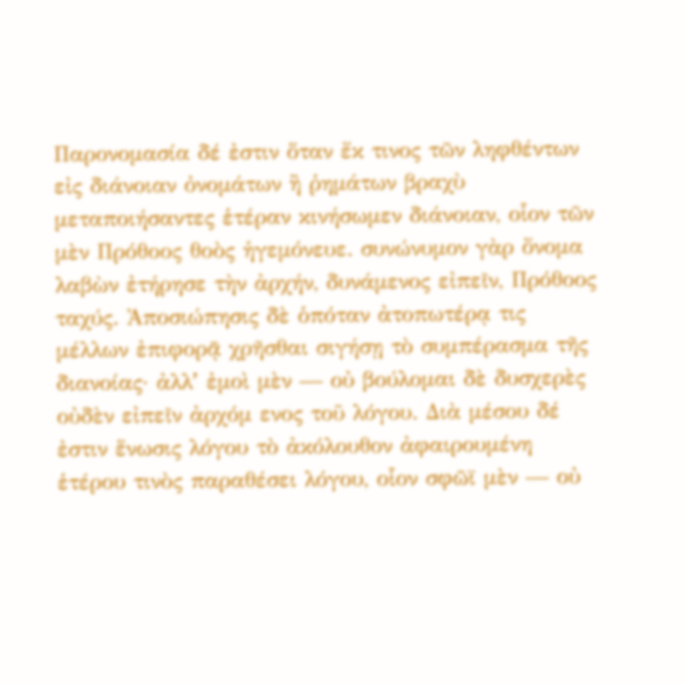Παρονομασία δέ ἐστιν ὅταν ἔκ τινος τῶν ληφθέντων εἰς διάνοιαν ὀνομάτων ἢ ῥημάτων βραχὺ μεταποιήσαντες ἑτέραν κινήσωμεν διάνοιαν, οἷον τῶν μὲν Πρόθοος θοὸς ἡγεμόνευε. συνώνυμον γὰρ ὄνομα λαβὼν ἐτήρησε τὴν ἀρχήν, δυνάμενος εἰπεῖν, Πρόθοος ταχύς. Ἀποσιώπησις δὲ ὁπόταν ἀτοπωτέρᾳ τις μέλλων ἐπιφορᾷ χρῆσθαι σιγήσῃ τὸ συμπέρασμα τῆς διανοίας· ἀλλʼ ἐμοὶ μὲν — οὐ βούλομαι δὲ δυσχερὲς οὐδὲν εἰπεῖν ἀρχόμ ενος τοῦ λόγου. Διὰ μέσου δέ ἐστιν ἕνωσις λόγου τὸ ἀκόλουθον ἀφαιρουμένη ἑτέρου τινὸς παραθέσει λόγου, οἷον σφῶϊ μὲν — οὐ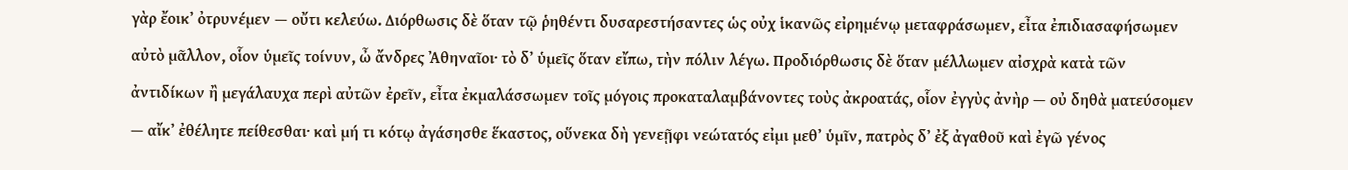γὰρ ἔοικʼ ὀτρυνέμεν — οὔτι κελεύω. Διόρθωσις δὲ ὅταν τῷ ῥηθέντι δυσαρεστήσαντες ὡς οὐχ ἱκανῶς εἰρημένῳ μεταφράσωμεν, εἶτα ἐπιδιασαφήσωμεν αὐτὸ μᾶλλον, οἷον ὑμεῖς τοίνυν, ὦ ἄνδρες Ἀθηναῖοι· τὸ δʼ ὑμεῖς ὅταν εἴπω, τὴν πόλιν λέγω. Προδιόρθωσις δὲ ὅταν μέλλωμεν αἰσχρὰ κατὰ τῶν ἀντιδίκων ἢ μεγάλαυχα περὶ αὐτῶν ἐρεῖν, εἶτα ἐκμαλάσσωμεν τοῖς μόγοις προκαταλαμβάνοντες τοὺς ἀκροατάς, οἷον ἐγγὺς ἀνὴρ — οὐ δηθὰ ματεύσομεν — αἴκʼ ἐθέλητε πείθεσθαι· καὶ μή τι κότῳ ἀγάσησθε ἕκαστος, οὕνεκα δὴ γενεῇφι νεώτατός εἰμι μεθʼ ὑμῖν, πατρὸς δʼ ἐξ ἀγαθοῦ καὶ ἐγῶ γένος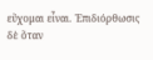εὔχομαι εἶναι. Ἐπιδιόρθωσις δὲ ὅταν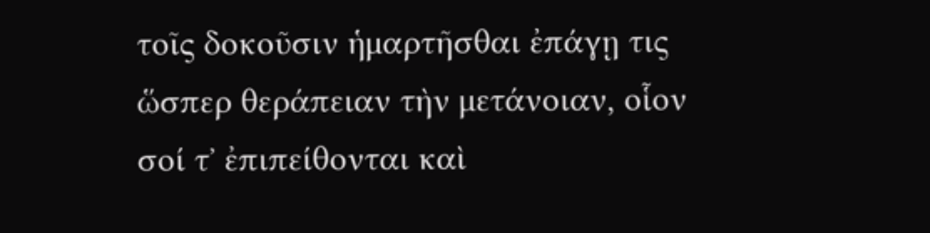τοῖς δοκοῦσιν ἡμαρτῆσθαι ἐπάγῃ τις ὥσπερ θεράπειαν τὴν μετάνοιαν, οἷον σοί τʼ ἐπιπείθονται καὶ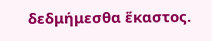δεδμήμεσθα ἕκαστος.